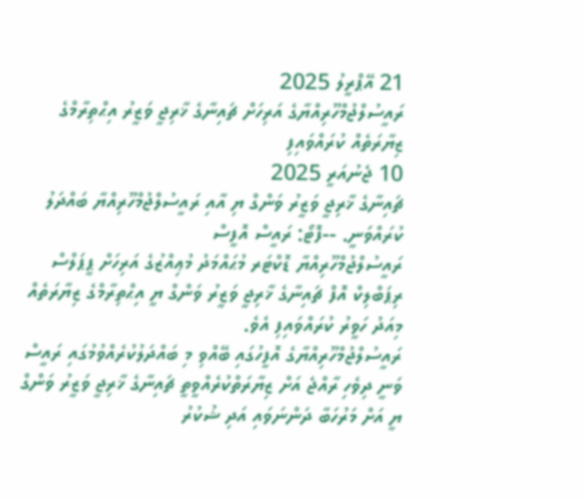21 އޭޕްރީލު 2025
ރައީސުލްޖުމްހޫރިއްޔާގެ އަރިހަށް ޗައިނާގެ ޚާރިޖީ ވަޒީރު އިޙްތިރާމްގެ ޒިޔާރަތެއް ކުރައްވައިފި
10 ޖެނުއަރީ 2025
ޗައިނާގެ ޚާރިޖީ ވަޒީރު ވަންގް ޔި އާއި ރައީސުލްޖުމްހޫރިއްޔާ ބައްދަލު ކުރައްވަނީ. --ފޮޓޯ: ރައީސް އޮފީސް
ރައީސުލްޖުމްހޫރިއްޔާ ޑޮކްޓަރ މުޙައްމަދު މުޢިއްޒުގެ އަރިހަށް ޕީޕަލްސް ރިޕަބްލިކް އޮފް ޗައިނާގެ ޚާރިޖީ ވަޒީރު ވަންގް ޔީ އިޙްތިރާމްގެ ޒިޔާރަތެއް މިއަދު ހަވީރު ކުރައްވައިފި އެވެ.
ރައީސުލްޖުމްހޫރިއްޔާގެ އޮފީހުގައި ބޭއްވި މި ބައްދަލުކުރެއްވުމުގައި ރައީސް ވަނީ ދިވެހި ރާއްޖެ އަށް ޒިޔާރަތްކުރެއްވީތީ ޗައިނާގެ ޚާރިޖީ ވަޒީރު ވަންގް ޔީ އަށް މަރުހަބާ ދަންނަވައި އަދި ޝުކުރު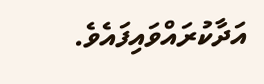އަދާކުރައްވައިފައެވެ.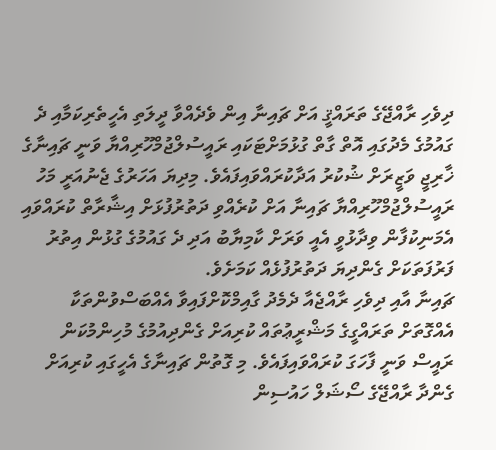ދިވެހި ރާއްޖޭގެ ތަރައްޤީ އަށް ޗައިނާ އިން ވެދެއްވާ ދީލަތި އެހީތެރިކަމާއި ދެ ގައުމުގެ މެދުގައި އޮތް ގާތް ގުޅުމަށްޓަކައި ރައީސުލްޖުމްހޫރިއްޔާ ވަނީ ޗައިނާގެ ޚާރިޖީ ވަޒީރަށް ޝުކުރު އަދާކުރައްވައިފައެވެ. މިދިޔަ އަހަރުގެ ޖެނުއަރީ މަހު ރައީސުލްޖުމްހޫރިއްޔާ ޗައިނާ އަށް ކުރެއްވި ދަތުރުފުޅަށް އިޝާރާތް ކުރައްވައި އެމަނިކުފާން ވިދާޅުވީ އެއީ ވަރަށް ކާމިޔާބު އަދި ދެ ގައުމުގެ ގުޅުން އިތުރު ފަރުފަތަކަށް ގެންދިޔަ ދަތުރުފުޅެއް ކަމަށެވެ.
ޗައިނާ އާއި ދިވެހި ރާއްޖެއާ ދެމެދު ގާއިމްކޮށްފައިވާ އެއްބަސްވުންތަކާ އެއްގޮތަށް ތަރައްގީގެ މަޝްރީޢުތައް ކުރިއަށް ގެންދިއުމުގެ މުހިންމުކަން ރައީސް ވަނީ ފާހަގަ ކުރައްވައިފައެވެ. މި ގޮތުން ޗައިނާގެ އެހީގައި ކުރިއަށް ގެންދާ ރާއްޖޭގެ ސޯޝަލް ހައުސިން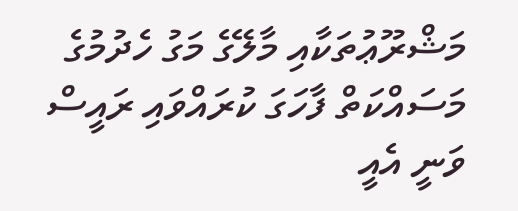މަޝްރޫޢުތަކާއި މާލޭގެ މަގު ހެދުމުގެ މަސައްކަތް ފާހަގަ ކުރައްވައި ރައީސް ވަނީ އެއީ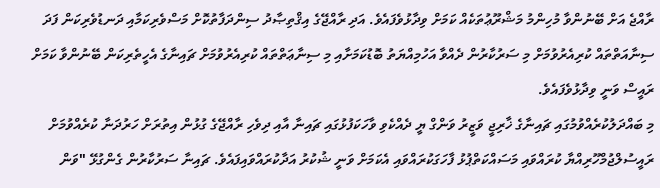ރާއްޖެ އަށް ބޭނުންވާ މުހިންމު މަޝްރޫޢުތަކެއް ކަމަށް ވިދާޅުވެފައެވެ. އަދި ރާއްޖޭގެ އިޤްތިޞާދު ސިންދަފާތުކޮށް މަސްވެރިކަމާއި ދަނޑުވެރިކަން ފަދަ ސިނާއަތްތައް ކުރިއެރުވުމަށް މި ސަރުކާރުން ދެއްވާ އަހުމިއްޔަތު ބޮޑުކަމަށާއި މި ސިނާޢަތްތައް ކުރިއެރުވުމަށް ޗައިނާގެ އެހީތެރިކަން ބޭނުންވާ ކަމަށް ރައީސް ވަނީ ވިދާޅުވެފައެވެ.
މި ބައްދަލުކުރެއްވުމުގައި ޗައިނާގެ ޚާރިޖީ ވަޒީރު ވަންގް ޔީ ދެއްކެވި ވާހަކަފުޅުގައި ޗައިނާ އާއި ދިވެހި ރާއްޖޭގެ ގުޅުން އިތުރަށް ހަރުދަނާ ކުރެއްވުމަށް ރައީސުލްޖުމްހޫރިއްޔާ ކުރައްވައި މަސައްކަތްޕުޅު ފާހަގަކުރައްވައި އެކަމަށް ވަނީ ޝުކުރު އަދާކުރައްވައިފައެވެ. ޗައިނާ ސަރުކާރުން ގެންގުޅޭ "ވަން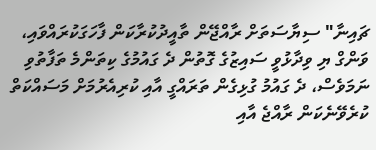ޗައިނާ" ސިޔާސަތަށް ރާއްޖޭން ތާއީދުކުރާކަން ފާހަގަކުރައްވައި، ވަންގް ޔި ވިދާޅުވީ ސައިޒުގެ ގޮތުން ދެ ގައުމުގެ ކިތަންމެ ތަފާތުވި ނަމަވެސް، ދެ ގައުމު ގުޅިގެން ތަރައްގީ އާއި ކުރިއެރުމަށް މަސައްކަތް ކުރެވޭނެކަން ރާއްޖެ އާއި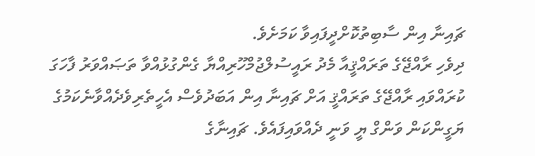ޗައިނާ އިން ސާބިތުކޮށްދީފައިވާ ކަމަށެވެ.
ދިވެހި ރާއްޖޭގެ ތަރައްޤީއާ މެދު ރައީސުލްޖުމްހޫރިއްޔާ ގެންގުޅުއްވާ ތަޞައްވަރު ފާހަގަ ކުރައްވައި ރާއްޖޭގެ ތަރައްޤީ އަށް ޗައިނާ އިން އަބަދުވެސް އެހީތެރިވެދެއްވާނެކަމުގެ ޔަގީންކަން ވަންގް ޔީ ވަނީ ދެއްވައިފައެވެ. ޗައިނާގެ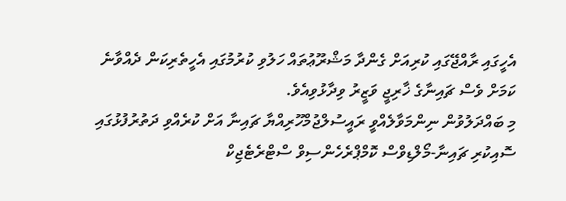އެހީގައި ރާއްޖޭގައި ކުރިއަށް ގެންދާ މަޝްރޫޢުތައް ހަލުވި ކުރުމުގައި އެހީތެރިކަން ދެއްވާނެ ކަމަށް ވެސް ޗައިނާގެ ޚާރިޖީ ވަޒީރު ވިދާޅުވިއެވެ.
މި ބައްދަލުވުން ނިންމަވާލެއްވީ ރައީސުލްޖުމްހޫރިއްޔާ ޗައިނާ އަށް ކުރެއްވި ދަތުރުފުޅުގައި ސޮއިކުރި ޗައިނާ-މޯލްޑިވްސް ކޮމްޕްރެހެންސިވް ސްޓްރެޓެޖިކް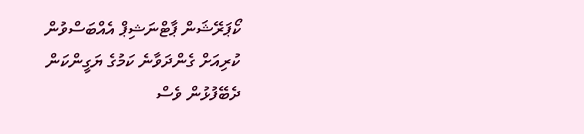ކޯޕަރޭޝަން ޕާޓްނަޝިޕް އެއްބަސްވުން ކުރިއަށް ގެންދަވާނެ ކަމުގެ ޔަގީންކަން ދެބޭފުޅުން ވެސް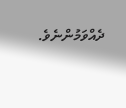ދެއްވަމުންނެވެ.